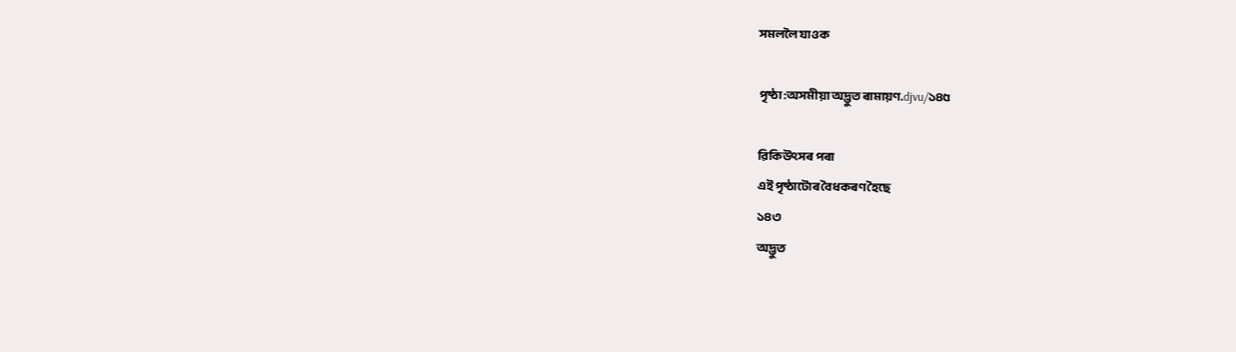সমললৈ যাওক

পৃষ্ঠা:অসমীয়া অদ্ভুত ৰামায়ণ.djvu/১৪৫

ৱিকিউৎসৰ পৰা
এই পৃষ্ঠাটোৰ বৈধকৰণ হৈছে
১৪৩
অদ্ভুত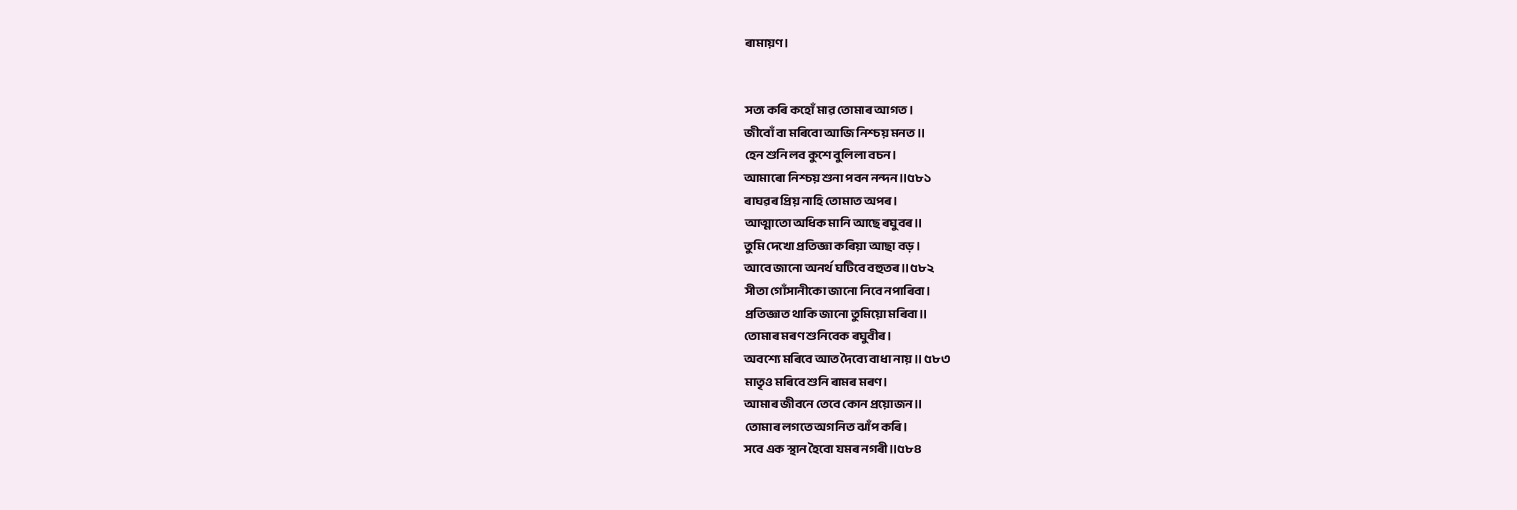ৰামায়ণ।


সত্য কৰি কহোঁ‌ মাৱ তোমাৰ আগত।
জীবোঁ‌ বা মৰিবো আজি নিশ্চয় মনত॥
হেন শুনি লব কুশে বুলিলা বচন।
আমাৰো নিশ্চয় শুনা পবন নন্দন॥৫৮১
ৰাঘৱৰ প্ৰিয় নাহি তোমাত অপৰ।
আত্মাতো অধিক মানি আছে ৰঘুবৰ॥
তুমি দেখো প্ৰতিজ্ঞা কৰিয়া আছা বড়।
আবে জানো অনৰ্থ ঘটিবে বহুতৰ॥৫৮২
সীতা গোঁ‌সানীকো জানো নিবে নপাৰিবা।
প্ৰতিজ্ঞাত থাকি জানো তুমিয়ো মৰিবা॥
তোমাৰ মৰণ শুনিবেক ৰঘুবীৰ।
অবশ্যে মৰিবে আত দৈব্যে বাধা নায়॥ ৫৮৩
মাতৃও মৰিবে শুনি ৰামৰ মৰণ।
আমাৰ জীবনে তেবে কোন প্ৰয়োজন॥
তোমাৰ লগতে অগনিত ঝাঁ‌প কৰি।
সবে এক স্থান হৈবো যমৰ নগৰী॥৫৮৪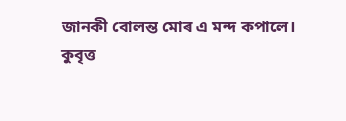জানকী বোলন্ত মোৰ এ মন্দ কপালে।
কুবৃত্ত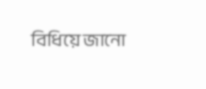বিধিয়ে জানো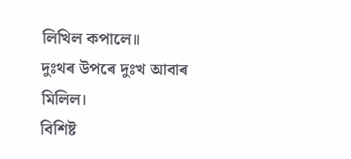লিখিল কপালে॥
দুঃথৰ উপৰে দুঃখ আবাৰ মিলিল।
বিশিষ্ট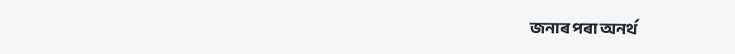জনাৰ পৰা অনৰ্থ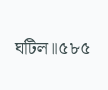ঘটিল॥৫৮৫